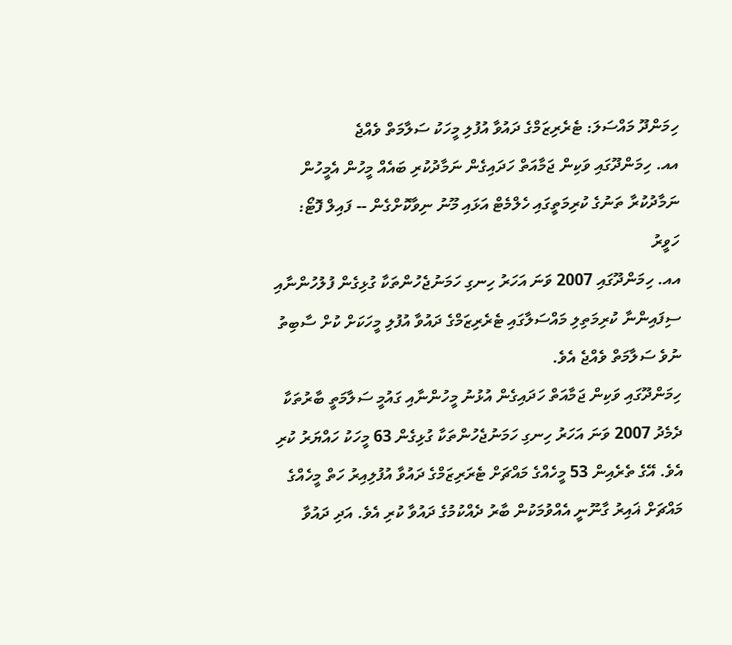ހިމަންދޫ މައްސަލަ: ޓެރެރިޒަމްގެ ދައުވާ އުފުލި މީހަކު ސަލާމަތް ވެއްޖެ
އއ. ހިމަންދޫގައި ވަކިން ޖަމާއަތް ހަދައިގެން ނަމާދުކުރި ބައެއް މީހުން އެމީހުން ނަމާދުކުރާ ތަނުގެ ކުރިމަތީގައި ހެލްމެޓް އަޅައި މޫނު ނިވާކޮށްގެން -- ފައިލް ފޮޓޯ: ހަވީރު
އއ. ހިމަންދޫގައި 2007 ވަނަ އަހަރު ހިނގި ހަމަނުޖެހުންތަކާ ގުޅިގެން ފުލުހުންނާއި ސިފައިންނާ ކުރިމަތިލި މައްސަލާގައި ޓެރެރިޒަމްގެ ދައުވާ އުފުލި މީހަކަށް ކުށް ސާބިތު ނުވެ ސަލާމަތް ވެއްޖެ އެވެ.
ހިމަންދޫގައި ވަކިން ޖަމާއަތް ހަދައިގެން އުޅުނު މީހުންނާއި ގައުމީ ސަލާމަތީ ބާރުތަކާ ދެމެދު 2007 ވަނަ އަހަރު ހިނގި ހަމަނުޖެހުންތަކާ ގުޅިގެން 63 މީހަކު ހައްޔަރު ކުރި އެވެ. އޭގެ ތެރެއިން 53 މީހެއްގެ މައްޗަށް ޓެރަރިޒަމްގެ ދައުވާ އުފުލިއިރު ހަތް މީހެއްގެ މައްޗަށް ޣައިރު ގާނޫނީ އެއްވުމަކުން ބާރު ދެއްކުމުގެ ދައުވާ ކުރި އެވެ. އަދި ދައުވާ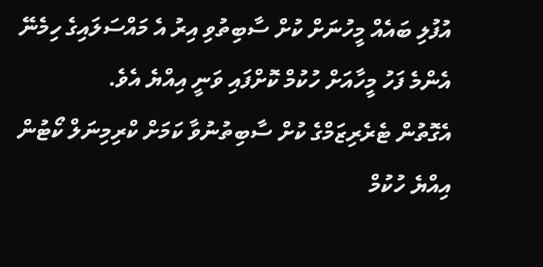އުފުލި ބައެއް މީހުނަށް ކުށް ސާބިތުވި އިރު އެ މައްސަލައިގެ ހިމެނޭ އެންމެ ފަހު މީހާއަށް ހުކުމް ކޮށްފައި ވަނީ އިއްޔެ އެވެ.
އެގޮތުން ޓެރެރިޒަމްގެ ކުށް ސާބިތުނުވާ ކަމަށް ކްރިމިނަލް ކޯޓުން އިއްޔެ ހުކުމް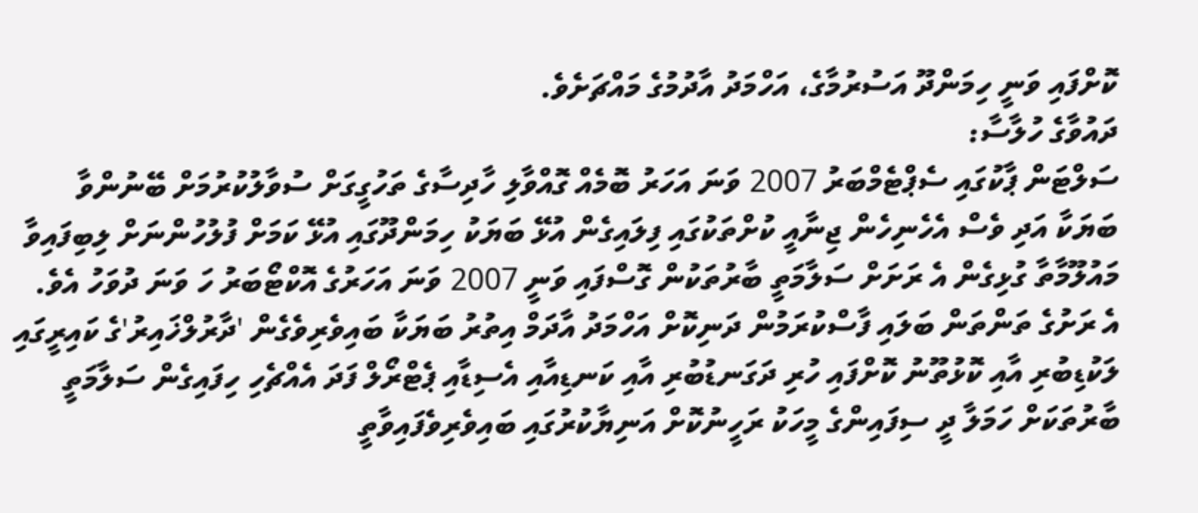ކޮށްފައި ވަނީ ހިމަންދޫ އަސުރުމާގެ، އަހްމަދު އާދުމުގެ މައްޗަށެވެ.
ދައުވާގެ ހުލާސާ:
ސަލްޓަން ޕާކުގައި ސެޕްޓެމްބަރު 2007 ވަނަ އަހަރު ބޮމެއް ގޮއްވާލި ހާދިސާގެ ތަހުގީގަށް ސުވާލުކުރުމަށް ބޭނުންވާ ބަޔަކާ އަދި ވެސް އެހެނިހެން ޖިނާއީ ކުށްތަކުގައި ފިލައިގެން އުޅޭ ބަޔަކު ހިމަންދޫގައި އުޅޭ ކަމަށް ފުލުހުންނަށް ލިބިފައިވާ މައުލޫމާތާ ގުޅިގެން އެ ރަށަށް ސަލާމަތީ ބާރުތަކުން ގޮސްފައި ވަނީ 2007 ވަނަ އަހަރުގެ އޮކްޓޯބަރު ހަ ވަނަ ދުވަހު އެވެ.
އެ ރަށުގެ ތަންތަން ބަލައި ފާސްކުރަމުން ދަނިކޮށް އަހްމަދު އާދަމް އިތުރު ބަޔަކާ ބައިވެރިވެގެން 'ދާރުލްޚައިރު'ގެ ކައިރީގައި ލަކުޑިބުރި އާއި ކޮޅުތޫނު ކޮށްފައި ހުރި ދަގަނޑުބުރި އާއި ކަނޑިއާއި އެސިޑާއި ޕެޓްރޯލް ފަދަ އެއްޗެހި ހިފައިގެން ސަލާމަތީ ބާރުތަކަށް ހަމަލާ ދީ ސިފައިންގެ މީހަކު ރަހީނުކޮށް އަނިޔާކުރުގައި ބައިވެރިވެފައިވާތީ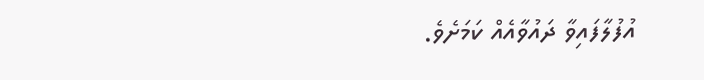އުފުލާފައިވާ ދައުވާއެއް ކަމަށެވެ.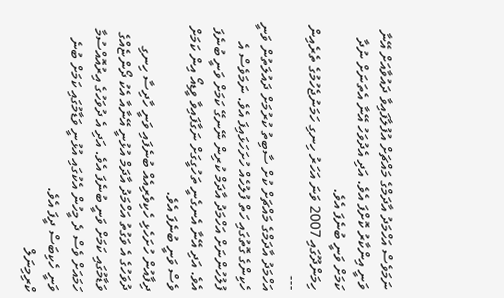ނަމަވެސް އަހްމަދު އާދަމްގެ މައްޗަށް އުފުލާފައިވާ ދައުވާއަށް އޭނާ ވަނީ އިންކާރު ކޮށްފަ އެވެ. އަދި އެދުވަހު އޭނާ އެތަނަށް ނުދާ ކަމަށް ވަނީ ބުނެފަ އެވެ.
ހިމަންދޫގައި 2007 ވަނަ އަހަރު ހިނގި ހަމަނުޖެހުމުގެ ތެރެއިން ---
އަހްމަދު އާދަމްގެ މައްޗަށް ކުށް ސާބިތު ކުރުމަށް ދައުލަތުން ވަނީ ހެކިންގެ ގޮތުގައި ހަތް ފުލުހެއް ހުށަހަޅައިފަ އެވެ. ނަމަވެސް އެ ފުލުހުންނަށް އަހްމަދު އާދަމް ކުރިން ނޭނގޭ ކަމަށް ވަނީ ބުނެފަ އެވެ. އަދި އޭނާ އެނގެނީ ތަހުގީގަށް ނަގާފައިވާ ވީޑިއޯ އިން ކަމަށް ވެސް ވަނީ ބުނެފަ އެވެ.
ދިފާއުން ހުށަހެޅި ހެކިވެރިއެއް ބުނެފައި ވަނީ ހާދިސާ ހިނގި ދުވަހުގެ އެ ވަގުތު އަހްމަދު އާދަމް އުޅުނީ އޭނާއާ އެކު ދޯންޏެއްގެ ވަޑާމުގައި ކަމަށް ވަނީ ބުނެފަ އެވެ. އަދި އެ ދުވަހުގެ އިރުއޮއްސުމާ ހަމައަށް ވެސް ދެ މީހުން އެކުގައި އުޅުނީ ވަޑާމުގައި ކަމަށް ބުނެ ވަނީ ހެކިބަސް ދީފަ އެވެ.
ކްރިމިނަލް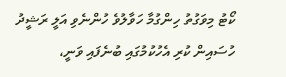ކޯޓު މިވަގުތު ހިންގުމާ ހަވާލުވެ ހުންނެވި އަލީ ރަޝީދު ހުސައިން ކުރި އެހުކުމުގައި ބުނެފައި ވަނީ،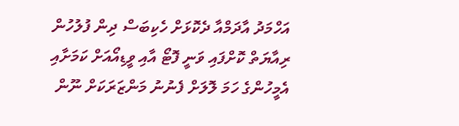އަހްމަދު އާދަމްއާ ދެކޮޅަށް ހެކިބަސް ދިން ފުލުހުން ރިއާޔަތް ކޮށްފައި ވަނީ ފޮޓޯ އާއި ވީޑިއޯއަށް ކަމަށާއި އެމީހުންގެ ހަމަ ލޮލަށް ފެނުނު މަންޒަރަކަށް ނޫން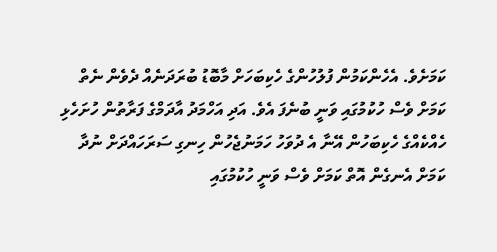ކަމަށެވެ. އެހެންކަމުން ފުލުހުންގެ ހެކިބަހަށް މާބޮޑު ބުރަދަނެއް ދެވެން ނެތް ކަމަށް ވެސް ހުކުމުގައި ވަނީ ބުނެފަ އެވެ. އަދި އަހްމަދު އާދަމްގެ ފަރާތުން ހުށަހެޅި ހެއްކެއްގެ ހެކިބަހުން އޭނާ އެ ދުވަހު ހަމަނުޖެހުން ހިނގި ސަރަހައްދަށް ނުދާ ކަމަށް އެނގެން އޮތް ކަމަށް ވެސް ވަނީ ހުކުމުގައި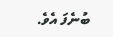ބުނެފަ އެވެ.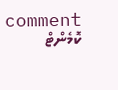comment ކޮމެންޓް